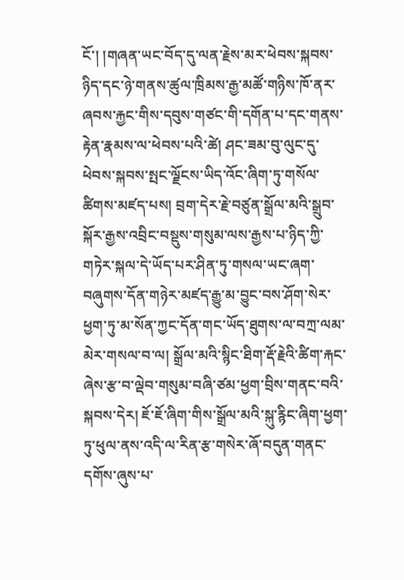ངོ་། །གཞན་ཡང་བོད་དུ་ལན་རྗེས་མར་ཕེབས་སྐབས་ཉིད་དང་ཉེ་གནས་ཚུལ་ཁྲིམས་རྒྱ་མཚོ་གཉིས་ཁོ་ནར་ཞབས་རྐྱང་གིས་དབུས་གཙང་གི་དགོན་པ་དང་གནས་རྟེན་རྣམས་ལ་ཕེབས་པའི་ཚེ། ཤང་ཟམ་བུ་ལུང་དུ་ཕེབས་སྐབས་སྤང་ལྗོངས་ཡིད་འོང་ཞིག་ཏུ་གསོལ་ཚིགས་མཛད་པས། བྲག་དེར་རྗེ་བཙུན་སྒྲོལ་མའི་སྒྲུབ་སྐོར་རྒྱས་འབྲིང་བསྡུས་གསུམ་ལས་རྒྱས་པ་ཉིད་ཀྱི་གཏེར་སྐལ་དེ་ཡོད་པར་ཤིན་ཏུ་གསལ་ཡང་ཞག་བཞུགས་དོན་གཉེར་མཛད་རྒྱུ་མ་བྱུང་བས་ཤོག་སེར་ཕྱག་ཏུ་མ་སོན་ཀྱང་དོན་གང་ཡོད་ཐུགས་ལ་བཀྲ་ལམ་མེར་གསལ་བ་ལ། སྒྲོལ་མའི་སྙིང་ཐིག་རྡོ་རྗེའི་ཚིག་རྐང་ཞེས་རྩ་བ་ལྡེབ་གསུམ་བཞི་ཙམ་ཕྱག་བྲིས་གནང་བའི་སྐབས་དེར། ཇོ་ཇོ་ཞིག་གིས་སྒྲོལ་མའི་སྐུ་རྙིང་ཞིག་ཕྱག་ཏུ་ཕུལ་ནས་འདི་ལ་རིན་རྩ་གསེར་ཞོ་བདུན་གནང་དགོས་ཞུས་པ་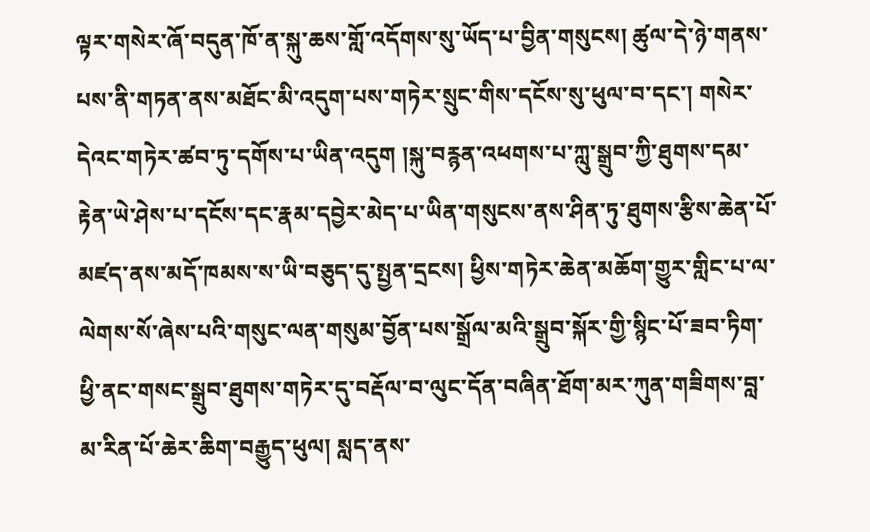ལྟར་གསེར་ཞོ་བདུན་ཁོ་ན་སྐུ་ཆས་གློ་འདོགས་སུ་ཡོད་པ་བྱིན་གསུངས། ཚུལ་དེ་ཉེ་གནས་པས་ནི་གཏན་ནས་མཐོང་མི་འདུག་པས་གཏེར་སྲུང་གིས་དངོས་སུ་ཕུལ་བ་དང་། གསེར་དེའང་གཏེར་ཚབ་ཏུ་དགོས་པ་ཡིན་འདུག །སྐུ་བརྙན་འཕགས་པ་ཀླུ་སྒྲུབ་ཀྱི་ཐུགས་དམ་རྟེན་ཡེ་ཤེས་པ་དངོས་དང་རྣམ་དབྱེར་མེད་པ་ཡིན་གསུངས་ནས་ཤིན་ཏུ་ཐུགས་རྩིས་ཆེན་པོ་མཛད་ནས་མདོ་ཁམས་ས་ཡི་བཅུད་དུ་སྤྱན་དྲངས། ཕྱིས་གཏེར་ཆེན་མཆོག་གྱུར་གླིང་པ་ལ་ལེགས་སོ་ཞེས་པའི་གསུང་ལན་གསུམ་བྱོན་པས་སྒྲོལ་མའི་སྒྲུབ་སྐོར་གྱི་སྙིང་པོ་ཟབ་ཏིག་ཕྱི་ནང་གསང་སྒྲུབ་ཐུགས་གཏེར་དུ་བརྡོལ་བ་ལུང་དོན་བཞིན་ཐོག་མར་ཀུན་གཟིགས་བླ་མ་རིན་པོ་ཆེར་ཆིག་བརྒྱུད་ཕུལ། སླད་ནས་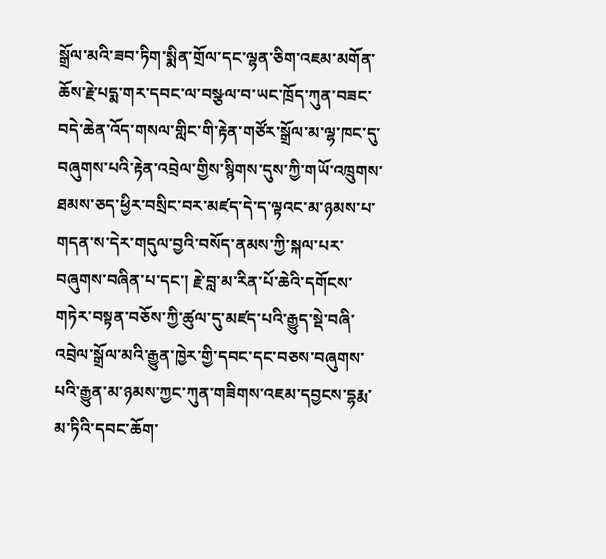སྒྲོལ་མའི་ཟབ་ཏིག་སྨིན་གྲོལ་དང་ལྷན་ཅིག་འཇམ་མགོན་ཆོས་རྗེ་པདྨ་གར་དབང་ལ་བསྩལ་བ་ཡང་ཁྲོད་ཀུན་བཟང་བདེ་ཆེན་འོད་གསལ་གླིང་གི་རྟེན་གཙོར་སྒྲོལ་མ་ལྷ་ཁང་དུ་བཞུགས་པའི་རྟེན་འབྲེལ་གྱིས་སྙིགས་དུས་ཀྱི་གཡོ་འཁྲུགས་ཐམས་ཅད་ཕྱིར་བསྲིང་བར་མཛད་དེ་ད་ལྟའང་མ་ཉམས་པ་གདན་ས་དེར་གདུལ་བྱའི་བསོད་ནམས་ཀྱི་སྐལ་པར་བཞུགས་བཞིན་པ་དང་། རྗེ་བླ་མ་རིན་པོ་ཆེའི་དགོངས་གཏེར་བསྟན་བཅོས་ཀྱི་ཚུལ་དུ་མཛད་པའི་རྒྱུད་སྡེ་བཞི་འབྲེལ་སྒྲོལ་མའི་རྒྱུན་ཁྱེར་གྱི་དབང་དང་བཅས་བཞུགས་པའི་རྒྱུན་མ་ཉམས་ཀྱང་ཀུན་གཟིགས་འཇམ་དབྱངས་དྷརྨ་མ་ཏིའི་དབང་ཆོག་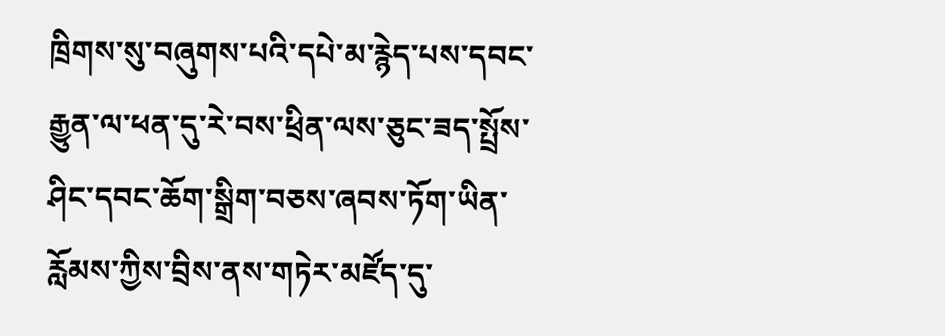ཁྲིགས་སུ་བཞུགས་པའི་དཔེ་མ་རྙེད་པས་དབང་རྒྱུན་ལ་ཕན་དུ་རེ་བས་ཕྲིན་ལས་ཅུང་ཟད་སྤྲོས་ཤིང་དབང་ཆོག་སྒྲིག་བཅས་ཞབས་ཏོག་ཡིན་རློམས་ཀྱིས་བྲིས་ནས་གཏེར་མཛོད་དུ་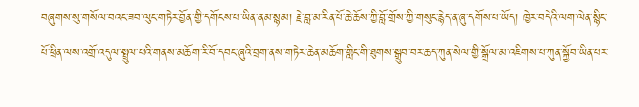བཞུགས་སུ་གསོལ་བའང་ཟབ་ལུང་གཏེར་བྱོན་གྱི་དགོངས་པ་ཡིན་ནམ་སྙམ། རྗེ་བླ་མ་རིན་པོ་ཆེ་ཆོས་ཀྱི་བློ་གྲོས་ཀྱི་གསུང་རྙེད་ན་ཞུ་དགོས་པ་ཡོད། ཁྱེར་བདེའི་ལག་ལེན་སྙིང་པོ་ཕྲིན་ལས་འགྲོ་འདུལ་སྤྲུལ་པའི་གནས་མཆོག་རི་བོ་དབང་ཞུའི་བྲག་ནས་གཏེར་ཆེན་མཆོག་གླིང་གི་ཐུགས་སྒྲུབ་བར་ཆད་ཀུན་སེལ་གྱི་སྒྲོལ་མ་འཇིགས་པ་ཀུན་སྐྱོབ་ཡིན་པར་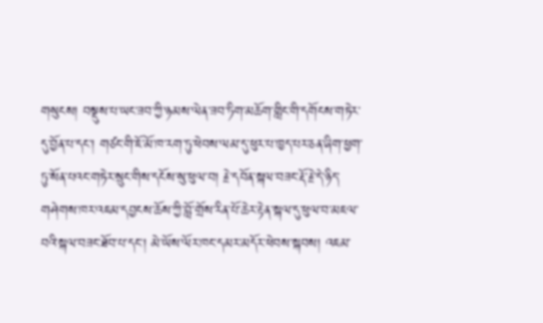གསུངས། བསྡུས་པ་ཡང་ཟབ་ཀྱི་ཉམས་ལེན་ཟབ་ཏིག་མཆོག་གླིང་གི་དགོངས་གཏེར་དུ་བྱོན་པ་དང་། གཙང་གི་ཇོ་མོ་ཁ་རག་ཏུ་ཕེབས་ལམ་དུ་ཕུར་པ་ཁྱད་པར་ཅན་ཞིག་ཕྱག་ཏུ་སོན་པའང་གཏེར་སྲུང་གིས་དངོས་སུ་ཕུལ་བ། རྗེ་དབོན་སྐལ་བཟང་རྡོ་རྗེ་དེ་ཉིད་གཤེགས་ཁར་འཇམ་དབྱངས་ཆོས་ཀྱི་བློ་གྲོས་རིན་པོ་ཆེར་རྟེན་སྐལ་དུ་ཕུལ་བ་མཇལ་བའི་སྐལ་བཟང་ཐོབ་པ་དང་། མེ་ཡོས་ལོར་ཁང་དམར་མདོར་ཕེབས་སྐབས། འཇམ་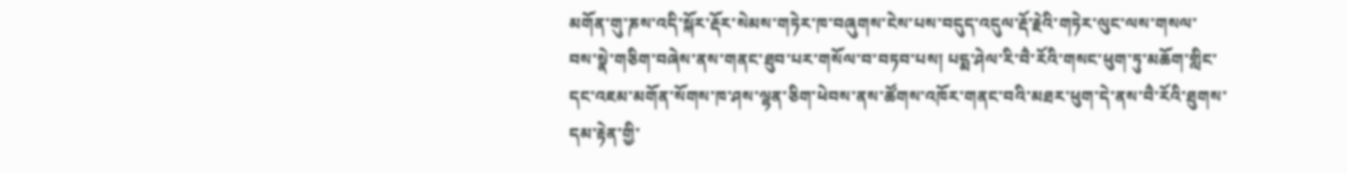མགོན་གུ་ཎས་འདི་སྐོར་རྡོར་སེམས་གཏེར་ཁ་བཞུགས་ངེས་པས་བདུད་འདུལ་རྡོ་རྗེའི་གཏེར་ལུང་ལས་གསལ་བས་སྣེ་གཅིག་བཞེས་ནས་གནང་ཐུབ་པར་གསོལ་བ་བཏབ་པས། པདྨ་ཤེལ་རི་བཻ་རོའི་གསང་ཕུག་ཏུ་མཆོག་གླིང་དང་འཇམ་མགོན་སོགས་ཁ་ཤས་ལྷན་ཅིག་ཕེབས་ནས་ཚོགས་འཁོར་གནང་བའི་མཐར་ཕུག་དེ་ནས་བཻ་རོའི་ཐུགས་དམ་རྟེན་གྱི་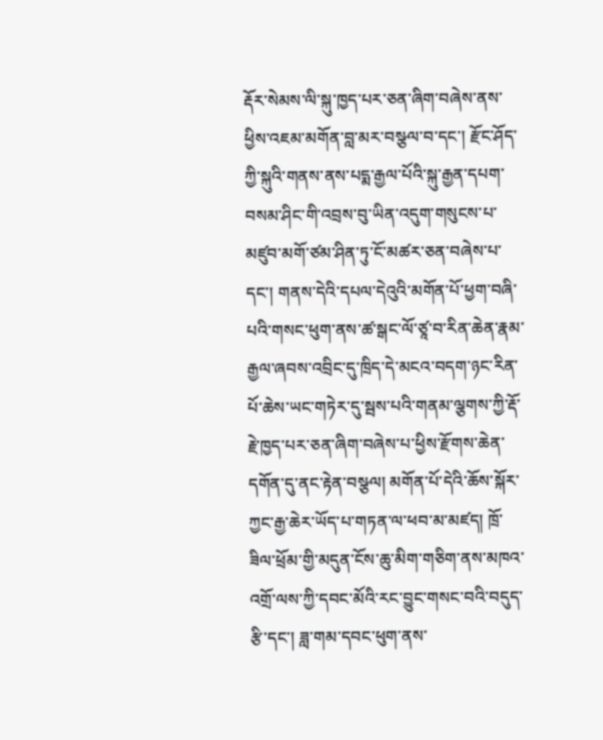རྡོར་སེམས་ལི་སྐུ་ཁྱད་པར་ཅན་ཞིག་བཞེས་ནས་ཕྱིས་འཇམ་མགོན་བླ་མར་བསྩལ་བ་དང་། རྫོང་ཤོད་ཀྱི་སྐུའི་གནས་ནས་པདྨ་རྒྱལ་པོའི་སྐུ་རྒྱན་དཔག་བསམ་ཤིང་གི་འབྲས་བུ་ཡིན་འདུག་གསུངས་པ་མཛུབ་མགོ་ཙམ་ཤིན་ཏུ་ངོ་མཚར་ཅན་བཞེས་པ་དང་། གནས་དེའི་དཔལ་དེའུའི་མགོན་པོ་ཕྱག་བཞི་པའི་གསང་ཕུག་ནས་ཚ་སྒང་ལོ་ཙཱ་བ་རིན་ཆེན་རྣམ་རྒྱལ་ཞབས་འབྲིང་དུ་ཁྲིད་དེ་མངའ་བདག་ཉང་རིན་པོ་ཆེས་ཡང་གཏེར་དུ་སྦས་པའི་གནམ་ལྕགས་ཀྱི་རྡོ་རྗེ་ཁྱད་པར་ཅན་ཞིག་བཞེས་པ་ཕྱིས་རྫོགས་ཆེན་དགོན་དུ་ནང་རྟེན་བསྩལ། མགོན་པོ་དེའི་ཆོས་སྐོར་ཀྱང་རྒྱ་ཆེར་ཡོད་པ་གཏན་ལ་ཕབ་མ་མཛད། ཁྲོ་ཟིལ་ཕྲོམ་གྱི་མདུན་ངོས་ཆུ་མིག་གཅིག་ནས་མཁའ་འགྲོ་ལས་ཀྱི་དབང་མོའི་རང་བྱུང་གསང་བའི་བདུད་རྩི་དང་། ཟླ་གམ་དབང་ཕུག་ནས་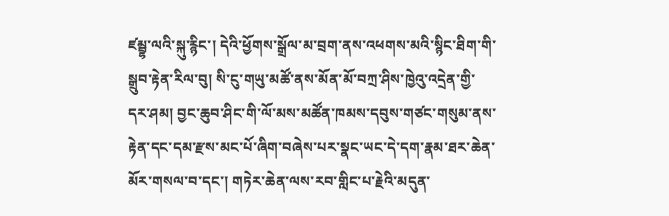ཛམྦྷ་ལའི་སྐུ་རྙིང་། དེའི་ཕྱོགས་སྒྲོལ་མ་བྲག་ནས་འཕགས་མའི་སྙིང་ཐིག་གི་སྒྲུབ་རྟེན་རིལ་བུ། སི་ངུ་གཡུ་མཚོ་ནས་མོན་མོ་བཀྲ་ཤིས་ཁྱེའུ་འདྲེན་གྱི་དར་ཤམ། བྱང་ཆུབ་ཤིང་གི་ལོ་མས་མཚོན་ཁམས་དབུས་གཙང་གསུམ་ནས་རྟེན་དང་དམ་རྫས་མང་པོ་ཞིག་བཞེས་པར་སྣང་ཡང་དེ་དག་རྣམ་ཐར་ཆེན་མོར་གསལ་བ་དང་། གཏེར་ཆེན་ལས་རབ་གླིང་པ་རྗེའི་མདུན་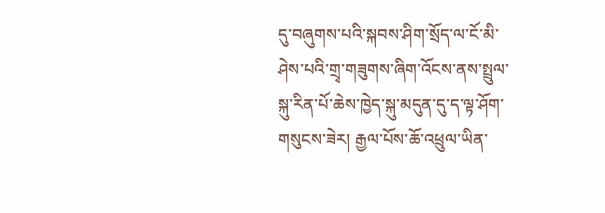དུ་བཞུགས་པའི་སྐབས་ཤིག་སྲོད་ལ་ངོ་མི་ཤེས་པའི་གྲྭ་གཟུགས་ཞིག་འོངས་ནས་སྤྲུལ་སྐུ་རིན་པོ་ཆེས་ཁྱེད་སྐུ་མདུན་དུ་ད་ལྟ་ཤོག་གསུངས་ཟེར། རྒྱལ་པོས་ཆོ་འཕྲུལ་ཡིན་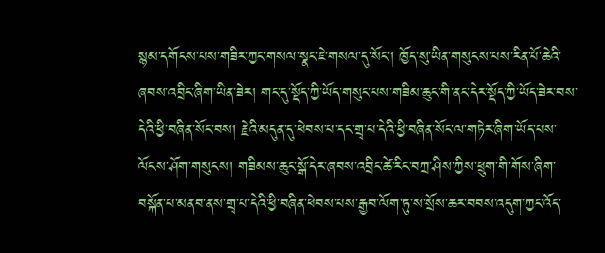སྙམ་དགོངས་པས་གཟིར་ཀྱང་གསལ་སྣང་ཇེ་གསལ་དུ་སོང་། ཁྱོད་སུ་ཡིན་གསུངས་པས་རིན་པོ་ཆེའི་ཞབས་འབྲིང་ཞིག་ཡིན་ཟེར། གང་དུ་སྡོད་ཀྱི་ཡོད་གསུང་པས་གཟིམ་ཆུང་གི་ནང་དེར་སྡོད་ཀྱི་ཡོད་ཟེར་བས་དེའི་ཕྱི་བཞིན་སོང་བས། རྗེའི་མདུན་དུ་ཕེབས་པ་དང་གྲྭ་པ་དེའི་ཕྱི་བཞིན་སོང་ལ་གཏེར་ཞིག་ཡོད་པས་ལོངས་ཤོག་གསུངས། གཟིམས་ཆུང་སྒོ་དེར་ཞབས་འབྲིང་ཚེ་རིང་བཀྲ་ཤིས་ཀྱིས་ཕྲུག་གི་གོས་ཞིག་བསྐོན་པ་མནབ་ནས་གྲྭ་པ་དེའི་ཕྱི་བཞིན་ཕེབས་པས་རྒྱབ་ལོག་ཏུ་ས་སྲོས་ཆར་བབས་འདུག་ཀྱང་འོད་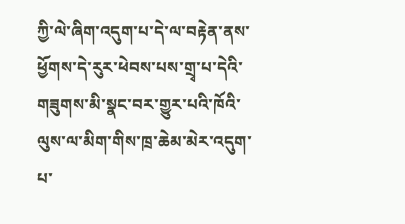ཀྱི་ལེ་ཞིག་འདུག་པ་དེ་ལ་བརྟེན་ནས་ཕྱོགས་དེ་རུར་ཕེབས་པས་གྲྭ་པ་དེའི་གཟུགས་མི་སྣང་བར་གྱུར་པའི་ཁོའི་ལུས་ལ་མིག་གིས་ཁྲ་ཆེམ་མེར་འདུག་པ་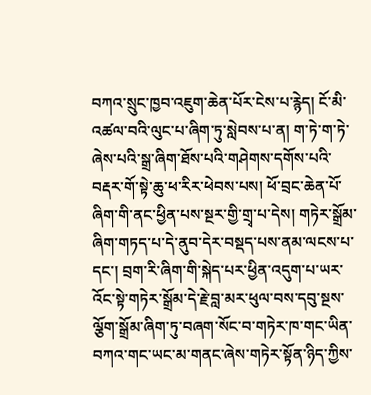བཀའ་སྲུང་ཁྱབ་འཇུག་ཆེན་པོར་ངེས་པ་རྙེད། ངོ་མི་འཚལ་བའི་ལུང་པ་ཞིག་ཏུ་སླེབས་པ་ན། ག་ཏེ་ག་ཏེ་ཞེས་པའི་སྒྲ་ཞིག་ཐོས་པའི་གཤེགས་དགོས་པའི་བརྡར་གོ་སྟེ་ཆུ་ཕ་རིར་ཕེབས་པས། ཕོ་བྲང་ཆེན་པོ་ཞིག་གི་ནང་ཕྱིན་པས་སྔར་གྱི་གྲྭ་པ་དེས། གཏེར་སྒྲོམ་ཞིག་གཏད་པ་དེ་ནུབ་དེར་བསྡད་པས་ནམ་ལངས་པ་དང་། བྲག་རི་ཞིག་གི་སྐེད་པར་ཕྱིན་འདུག་པ་ཡར་འོང་སྟེ་གཏེར་སྒྲོམ་དེ་རྗེ་བླ་མར་ཕུལ་བས་དབུ་སྔས་ལྕོག་སྒྲོམ་ཞིག་ཏུ་བཞག་སོང་བ་གཏེར་ཁ་གང་ཡིན་བཀའ་གང་ཡང་མ་གནང་ཞེས་གཏེར་སྟོན་ཉིད་ཀྱིས་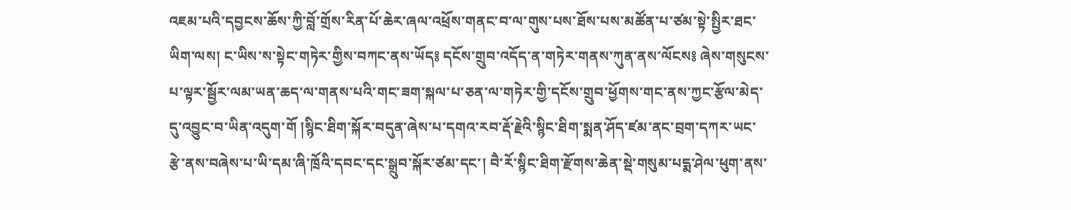འཇམ་པའི་དབྱངས་ཆོས་ཀྱི་བློ་གྲོས་རིན་པོ་ཆེར་ཞལ་འཕྲོས་གནང་བ་ལ་གུས་པས་ཐོས་པས་མཚོན་པ་ཙམ་སྟེ་སྤྱིར་ཐང་ཡིག་ལས། ང་ཡིས་ས་སྟེང་གཏེར་གྱིས་བཀང་ནས་ཡོད༔ དངོས་གྲུབ་འདོད་ན་གཏེར་གནས་ཀུན་ནས་ལོངས༔ ཞེས་གསུངས་པ་ལྟར་སྦྱོར་ལམ་ཡན་ཆད་ལ་གནས་པའི་གང་ཟག་སྐལ་པ་ཅན་ལ་གཏེར་གྱི་དངོས་གྲུབ་ཕྱོགས་གང་ནས་ཀྱང་རྩོལ་མེད་དུ་འབྱུང་བ་ཡིན་འདུག་གོ །སྙིང་ཐིག་སྐོར་བདུན་ཞེས་པ་དགའ་རབ་རྡོ་རྗེའི་སྙིང་ཐིག་སྨན་ཤོད་ཛམ་ནང་བྲག་དཀར་ཡང་རྩེ་ནས་བཞེས་པ་ཡི་དམ་ཞི་ཁྲོའི་དབང་དང་སྒྲུབ་སྐོར་ཙམ་དང་། བཻ་རོ་སྙིང་ཐིག་རྫོགས་ཆེན་སྡེ་གསུམ་པདྨ་ཤེལ་ཕུག་ནས་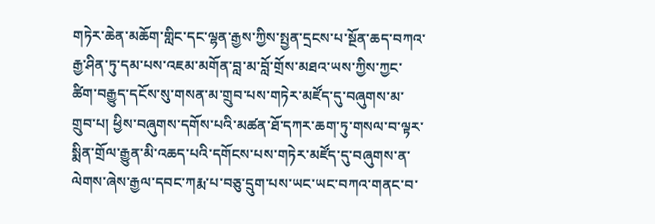གཏེར་ཆེན་མཆོག་གླིང་དང་ལྷན་རྒྱས་ཀྱིས་སྤྱན་དྲངས་པ་སྔོན་ཆད་བཀའ་རྒྱ་ཤིན་ཏུ་དམ་པས་འཇམ་མགོན་བླ་མ་བློ་གྲོས་མཐའ་ཡས་ཀྱིས་ཀྱང་ཚིག་བརྒྱུད་དངོས་སུ་གསན་མ་གྲུབ་པས་གཏེར་མཛོད་དུ་བཞུགས་མ་གྲུབ་པ། ཕྱིས་བཞུགས་དགོས་པའི་མཚན་ཐོ་དཀར་ཆག་ཏུ་གསལ་བ་ལྟར་སྨིན་གྲོལ་རྒྱུན་མི་འཆད་པའི་དགོངས་པས་གཏེར་མཛོད་དུ་བཞུགས་ན་ལེགས་ཞེས་རྒྱལ་དབང་ཀརྨ་པ་བཅུ་དྲུག་པས་ཡང་ཡང་བཀའ་གནང་བ་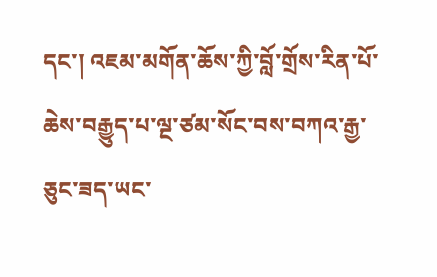དང་། འཇམ་མགོན་ཆོས་ཀྱི་བློ་གྲོས་རིན་པོ་ཆེས་བརྒྱུད་པ་ལྔ་ཙམ་སོང་བས་བཀའ་རྒྱ་ཅུང་ཟད་ཡང་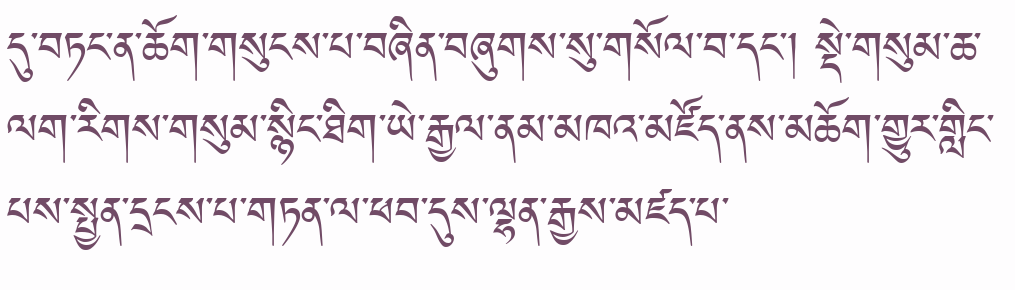དུ་བཏང་ན་ཆོག་གསུངས་པ་བཞིན་བཞུགས་སུ་གསོལ་བ་དང་། སྡེ་གསུམ་ཆ་ལག་རིགས་གསུམ་སྙིང་ཐིག་ཡེ་རྒྱལ་ནམ་མཁའ་མཛོད་ནས་མཆོག་གྱུར་གླིང་པས་སྤྱན་དྲངས་པ་གཏན་ལ་ཕབ་དུས་ལྷན་རྒྱས་མཛད་པ་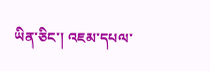ཡིན་ཅིང་། འཇམ་དཔལ་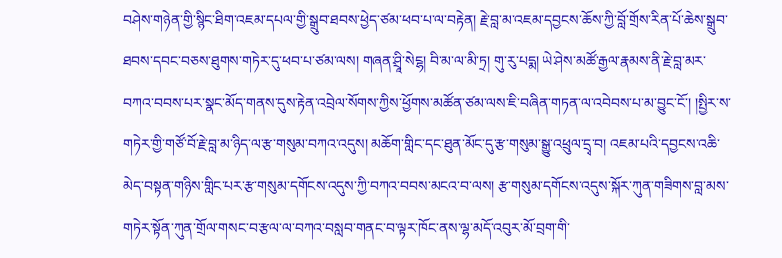བཤེས་གཉེན་གྱི་སྙིང་ཐིག་འཇམ་དཔལ་གྱི་སྒྲུབ་ཐབས་ཕྱེད་ཙམ་ཕབ་པ་ལ་བརྟེན། རྗེ་བླ་མ་འཇམ་དབྱངས་ཆོས་ཀྱི་བློ་གྲོས་རིན་པོ་ཆེས་སྒྲུབ་ཐབས་དབང་བཅས་ཐུགས་གཏེར་དུ་ཕབ་པ་ཙམ་ལས། གཞན་ཤྲཱི་སེངྷ། བི་མ་ལ་མི་ཏྲ། གུ་རུ་པདྨ། ཡེ་ཤེས་མཚོ་རྒྱལ་རྣམས་ནི་རྗེ་བླ་མར་བཀའ་བབས་པར་སྣང་མོད་གནས་དུས་རྟེན་འབྲེལ་སོགས་ཀྱིས་ཕྱོགས་མཚོན་ཙམ་ལས་ཇི་བཞིན་གཏན་ལ་འབེབས་པ་མ་བྱུང་ངོ་། །སྤྱིར་ས་གཏེར་གྱི་གཙོ་བོ་རྗེ་བླ་མ་ཉིད་ལ་རྩ་གསུམ་བཀའ་འདུས། མཆོག་གླིང་དང་ཐུན་མོང་དུ་རྩ་གསུམ་སྒྱུ་འཕྲུལ་དྲྭ་བ། འཇམ་པའི་དབྱངས་འཆི་མེད་བསྟན་གཉིས་གླིང་པར་རྩ་གསུམ་དགོངས་འདུས་ཀྱི་བཀའ་བབས་མངའ་བ་ལས། རྩ་གསུམ་དགོངས་འདུས་སྐོར་ཀུན་གཟིགས་བླ་མས་གཏེར་སྟོན་ཀུན་གྲོལ་གསང་བ་རྩལ་ལ་བཀའ་བསླབ་གནང་བ་ལྟར་ཁོང་ནས་ལྷ་མདོ་འབུར་མོ་བྲག་གི་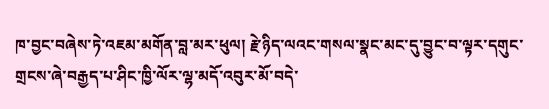ཁ་བྱང་བཞེས་ཏེ་འཇམ་མགོན་བླ་མར་ཕུལ། རྗེ་ཉིད་ལའང་གསལ་སྣང་མང་དུ་བྱུང་བ་ལྟར་དགུང་གྲངས་ཞེ་བརྒྱད་པ་ཤིང་ཁྱི་ལོར་ལྷ་མདོ་འབུར་མོ་བདེ་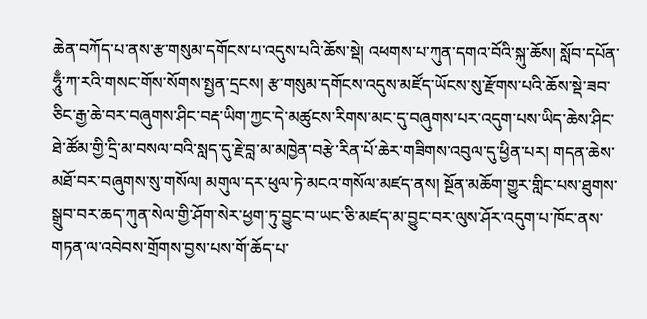ཆེན་བཀོད་པ་ནས་རྩ་གསུམ་དགོངས་པ་འདུས་པའི་ཆོས་སྡེ། འཕགས་པ་ཀུན་དགའ་བོའི་སྐུ་ཆོས། སློབ་དཔོན་ཧཱུྃ་ཀ་རའི་གསང་གོས་སོགས་སྤྱན་དྲངས། རྩ་གསུམ་དགོངས་འདུས་མཛོད་ཡོངས་སུ་རྫོགས་པའི་ཆོས་སྡེ་ཟབ་ཅིང་རྒྱ་ཆེ་བར་བཞུགས་ཤིང་བརྡ་ཡིག་ཀྱང་དེ་མཚུངས་རིགས་མང་དུ་བཞུགས་པར་འདུག་པས་ཡིད་ཆེས་ཤིང་ཐེ་ཚོམ་གྱི་དྲི་མ་བསལ་བའི་སླད་དུ་རྗེ་བླ་མ་མཁྱེན་བརྩེ་རིན་པོ་ཆེར་གཟིགས་འབུལ་དུ་ཕྱིན་པར། གདན་ཆེས་མཐོ་བར་བཞུགས་སུ་གསོལ། མགུལ་དར་ཕུལ་ཏེ་མངའ་གསོལ་མཛད་ནས། སྔོན་མཆོག་གྱུར་གླིང་པས་ཐུགས་སྒྲུབ་བར་ཆད་ཀུན་སེལ་གྱི་ཤོག་སེར་ཕྱག་ཏུ་བྱུང་བ་ཡང་ཅི་མཛད་མ་བྱུང་བར་ལུས་ཤོར་འདུག་པ་ཁོང་ནས་གཏན་ལ་འབེབས་གྲོགས་བྱས་པས་གོ་ཆོད་པ་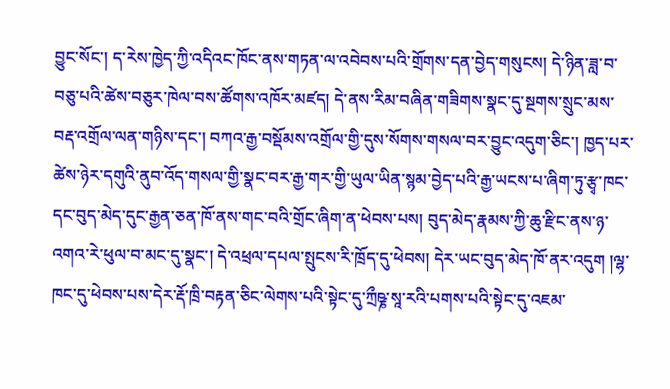བྱུང་སོང་། ད་རེས་ཁྱེད་ཀྱི་འདིའང་ཁོང་ནས་གཏན་ལ་འབེབས་པའི་གྲོགས་དན་བྱེད་གསུངས། དེ་ཉིན་ཟླ་བ་བཅུ་པའི་ཚེས་བཅུར་ཁེལ་བས་ཚོགས་འཁོར་མཛད། དེ་ནས་རིམ་བཞིན་གཟིགས་སྣང་དུ་སྔགས་སྲུང་མས་བརྡ་འགྲོལ་ལན་གཉིས་དང་། བཀའ་རྒྱ་བསྡོམས་འགྲོལ་གྱི་དུས་སོགས་གསལ་བར་བྱུང་འདུག་ཅིང་། ཁྱད་པར་ཚེས་ཉེར་དགུའི་ནུབ་འོད་གསལ་གྱི་སྣང་བར་རྒྱ་གར་གྱི་ཡུལ་ཡིན་སྙམ་བྱེད་པའི་རྒྱ་ཡངས་པ་ཞིག་ཏུ་རྩྭ་ཁང་དང་བུད་མེད་དུང་རྒྱན་ཅན་ཁོ་ནས་གང་བའི་གྲོང་ཞིག་ན་ཕེབས་པས། བུད་མེད་རྣམས་ཀྱི་ཆུ་རྫིང་ནས་ཉ་འགའ་རེ་ཕུལ་བ་མང་དུ་སྣང་། དེ་འཕྲལ་དཔལ་སྤུངས་རི་ཁྲོད་དུ་ཕེབས། དེར་ཡང་བུད་མེད་ཁོ་ནར་འདུག །ལྷ་ཁང་དུ་ཕེབས་པས་དེར་རྡོ་ཁྲི་བརྟན་ཅིང་ལེགས་པའི་སྟེང་དུ་ཀྲྀཥྞ་སཱ་རའི་པགས་པའི་སྟེང་དུ་འཇམ་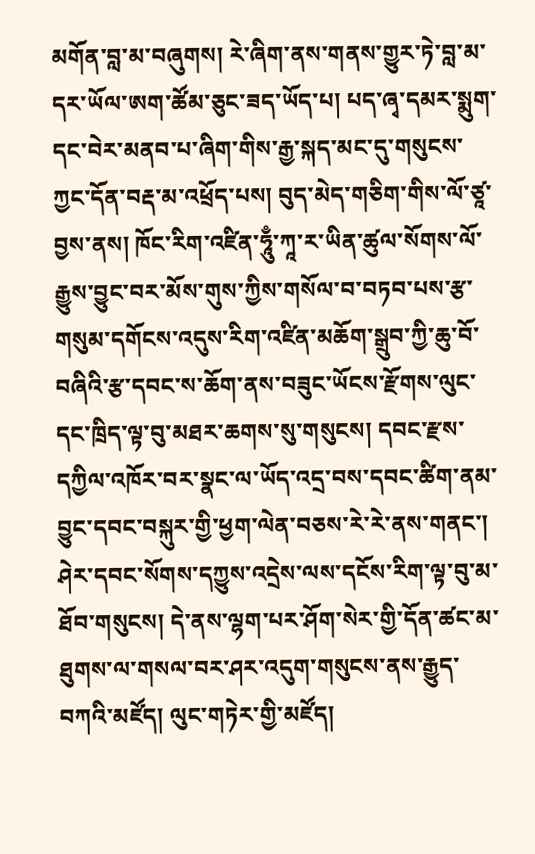མགོན་བླ་མ་བཞུགས། རེ་ཞིག་ནས་གནས་གྱུར་ཏེ་བླ་མ་དར་ཡོལ་ཨག་ཚོམ་ཅུང་ཟད་ཡོད་པ། པད་ཞྭ་དམར་སྨུག་དང་བེར་མནབ་པ་ཞིག་གིས་རྒྱ་སྐད་མང་དུ་གསུངས་ཀྱང་དོན་བརྡ་མ་འཕྲོད་པས། བུད་མེད་གཅིག་གིས་ལོ་ཙཱ་བྱས་ནས། ཁོང་རིག་འཛིན་ཧཱུྃ་ཀཱ་ར་ཡིན་ཚུལ་སོགས་ལོ་རྒྱུས་བྱུང་བར་མོས་གུས་ཀྱིས་གསོལ་བ་བཏབ་པས་རྩ་གསུམ་དགོངས་འདུས་རིག་འཛིན་མཆོག་སྒྲུབ་ཀྱི་ཆུ་བོ་བཞིའི་རྩ་དབང་ས་ཆོག་ནས་བཟུང་ཡོངས་རྫོགས་ལུང་དང་ཁྲིད་ལྟ་བུ་མཐར་ཆགས་སུ་གསུངས། དབང་རྫས་དཀྱིལ་འཁོར་བར་སྣང་ལ་ཡོད་འདྲ་བས་དབང་ཚིག་ནམ་བྱུང་དབང་བསྐུར་གྱི་ཕྱག་ལེན་བཅས་རེ་རེ་ནས་གནང་། ཤེར་དབང་སོགས་དཀྱུས་འདྲེས་ལས་དངོས་རིག་ལྟ་བུ་མ་ཐོབ་གསུངས། དེ་ནས་ལྷག་པར་ཤོག་སེར་གྱི་དོན་ཚང་མ་ཐུགས་ལ་གསལ་བར་ཤར་འདུག་གསུངས་ནས་རྒྱུད་བཀའི་མཛོད། ལུང་གཏེར་གྱི་མཛོད།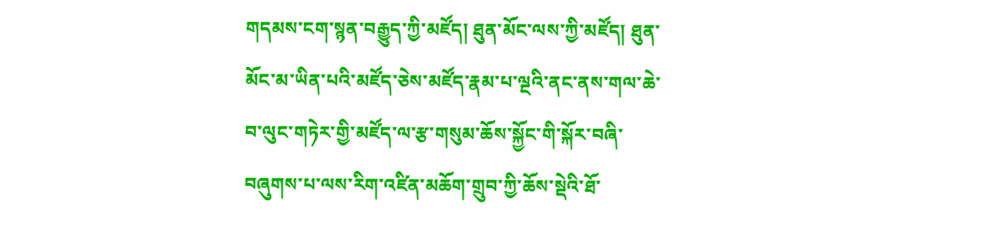གདམས་ངག་སྙན་བརྒྱུད་ཀྱི་མཛོད། ཐུན་མོང་ལས་ཀྱི་མཛོད། ཐུན་མོང་མ་ཡིན་པའི་མཛོད་ཅེས་མཛོད་རྣམ་པ་ལྔའི་ནང་ནས་གལ་ཆེ་བ་ལུང་གཏེར་གྱི་མཛོད་ལ་རྩ་གསུམ་ཆོས་སྐྱོང་གི་སྐོར་བཞི་བཞུགས་པ་ལས་རིག་འཛིན་མཆོག་གྲུབ་ཀྱི་ཆོས་སྡེའི་ཐོ་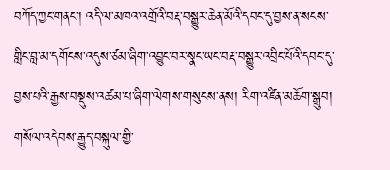བཀོད་ཀྱང་གནང་། འདི་ལ་མཁའ་འགྲོའི་བརྡ་བསྒྱུར་ཆེན་མོའི་དབང་དུ་བྱས་ན་སངས་གླིང་བླ་མ་དགོངས་འདུས་ཙམ་ཞིག་འབྱུང་བར་སྣང་ཡང་བརྡ་བསྒྱུར་འབྲིང་པོའི་དབང་དུ་བྱས་པའི་རྒྱས་བསྡུས་འཚམ་པ་ཞིག་ལེགས་གསུངས་ནས། རིག་འཛིན་མཆོག་སྒྲུབ། གསོལ་འདེབས་རྒྱུད་བསྐུལ་གྱི་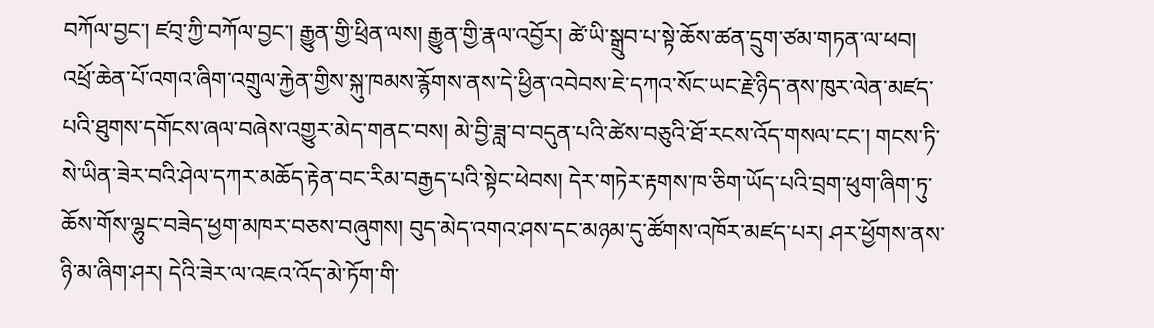བཀོལ་བྱང་། ཛབ྄་ཀྱི་བཀོལ་བྱང་། རྒྱུན་གྱི་ཕྲིན་ལས། རྒྱུན་གྱི་རྣལ་འབྱོར། ཚེ་ཡི་སྒྲུབ་པ་སྟེ་ཆོས་ཚན་དྲུག་ཙམ་གཏན་ལ་ཕབ། འཕྲོ་ཆེན་པོ་འགའ་ཞིག་འགྲུལ་རྐྱེན་གྱིས་སྐུ་ཁམས་རྙོགས་ནས་དེ་ཕྱིན་འབེབས་ཇེ་དཀའ་སོང་ཡང་རྗེ་ཉིད་ནས་ཁུར་ལེན་མཛད་པའི་ཐུགས་དགོངས་ཞལ་བཞེས་འགྱུར་མེད་གནང་བས། མེ་བྱི་ཟླ་བ་བདུན་པའི་ཚེས་བཅུའི་ཐོ་རངས་འོད་གསལ་ངང་། གངས་ཏི་སེ་ཡིན་ཟེར་བའི་ཤེལ་དཀར་མཆོད་རྟེན་བང་རིམ་བརྒྱད་པའི་སྟེང་ཕེབས། དེར་གཏེར་རྟགས་ཁ་ཅིག་ཡོད་པའི་བྲག་ཕུག་ཞིག་ཏུ་ཆོས་གོས་ལྷུང་བཟེད་ཕྱག་མཁར་བཅས་བཞུགས། བུད་མེད་འགའ་ཤས་དང་མཉམ་དུ་ཚོགས་འཁོར་མཛད་པར། ཤར་ཕྱོགས་ནས་ཉི་མ་ཞིག་ཤར། དེའི་ཟེར་ལ་འཇའ་འོད་མེ་ཏོག་གི་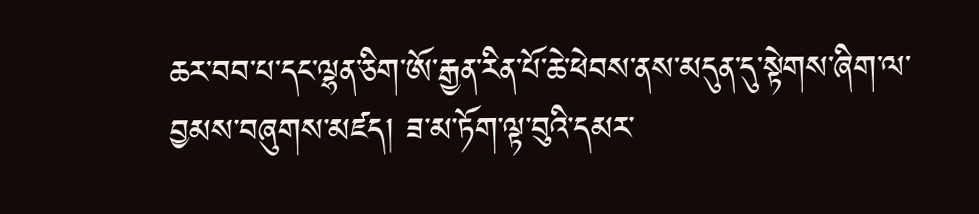ཆར་བབ་པ་དང་ལྷན་ཅིག་ཨོ་རྒྱན་རིན་པོ་ཆེ་ཕེབས་ནས་མདུན་དུ་སྟེགས་ཞིག་ལ་བྱམས་བཞུགས་མཛད། ཟ་མ་ཏོག་ལྟ་བུའི་དམར་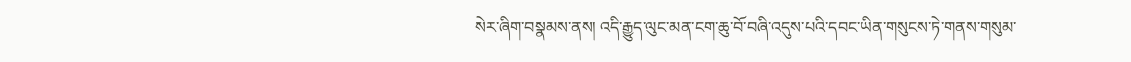སེར་ཞིག་བསྣམས་ནས། འདི་རྒྱུད་ལུང་མན་ངག་ཆུ་བོ་བཞི་འདུས་པའི་དབང་ཡིན་གསུངས་ཏེ་གནས་གསུམ་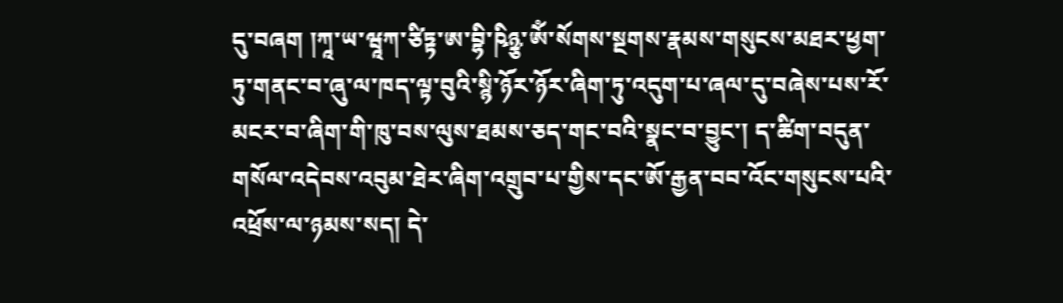དུ་བཞག །ཀཱ་ཡ་ཝཱཀ་ཙིཏྟ་ཨ་བྷི་ཥིཉྩ་ཨོཾ་སོགས་སྔགས་རྣམས་གསུངས་མཐར་ཕྱག་ཏུ་གནང་བ་ཞུ་ལ་ཁད་ལྟ་བུའི་སྙི་ཉོར་ཉོར་ཞིག་ཏུ་འདུག་པ་ཞལ་དུ་བཞེས་པས་རོ་མངར་བ་ཞིག་གི་ཁུ་བས་ལུས་ཐམས་ཅད་གང་བའི་སྣང་བ་བྱུང་། ད་ཚིག་བདུན་གསོལ་འདེབས་འབུམ་ཐེར་ཞིག་འགྲུབ་པ་གྱིས་དང་ཨོ་རྒྱན་བབ་འོང་གསུངས་པའི་འཕྲོས་ལ་ཉམས་སད། དེ་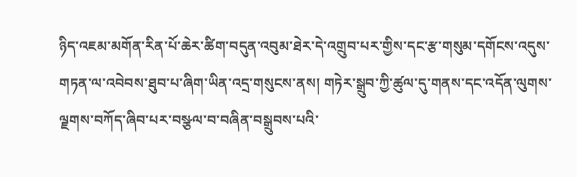ཉིད་འཇམ་མགོན་རིན་པོ་ཆེར་ཚིག་བདུན་འབུམ་ཐེར་དེ་འགྲུབ་པར་གྱིས་དང་རྩ་གསུམ་དགོངས་འདུས་གཏན་ལ་འབེབས་ཐུབ་པ་ཞིག་ཡིན་འདྲ་གསུངས་ནས། གཏེར་སྒྲུབ་ཀྱི་ཚུལ་དུ་གནས་དང་འདོན་ལུགས་ལྗགས་བཀོད་ཞིབ་པར་བསྩལ་བ་བཞིན་བསྒྲུབས་པའི་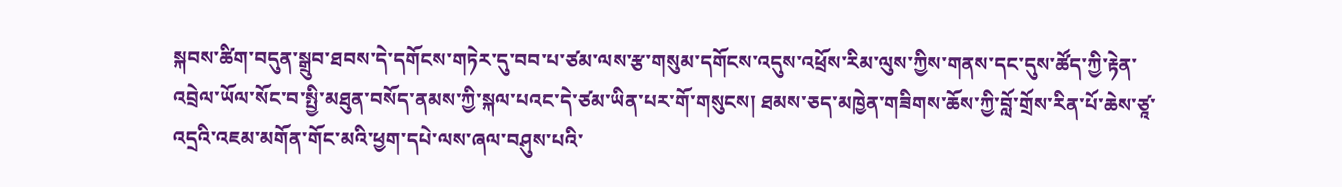སྐབས་ཚིག་བདུན་སྒྲུབ་ཐབས་དེ་དགོངས་གཏེར་དུ་བབ་པ་ཙམ་ལས་རྩ་གསུམ་དགོངས་འདུས་འཕྲོས་རིམ་ལུས་ཀྱིས་གནས་དང་དུས་ཚོད་ཀྱི་རྟེན་འབྲེལ་ཡོལ་སོང་བ་སྤྱི་མཐུན་བསོད་ནམས་ཀྱི་སྐལ་པའང་དེ་ཙམ་ཡིན་པར་གོ་གསུངས། ཐམས་ཅད་མཁྱེན་གཟིགས་ཆོས་ཀྱི་བློ་གྲོས་རིན་པོ་ཆེས་ཙཱ་འདྲའི་འཇམ་མགོན་གོང་མའི་ཕྱག་དཔེ་ལས་ཞལ་བཤུས་པའི་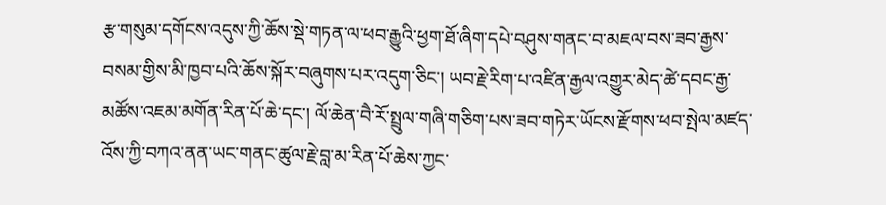རྩ་གསུམ་དགོངས་འདུས་ཀྱི་ཆོས་སྡེ་གཏན་ལ་ཕབ་རྒྱུའི་ཕྱག་ཐོ་ཞིག་དཔེ་བཤུས་གནང་བ་མཇལ་བས་ཟབ་རྒྱས་བསམ་གྱིས་མི་ཁྱབ་པའི་ཆོས་སྐོར་བཞུགས་པར་འདུག་ཅིང་། ཡབ་རྗེ་རིག་པ་འཛིན་རྒྱལ་འགྱུར་མེད་ཚེ་དབང་རྒྱ་མཚོས་འཇམ་མགོན་རིན་པོ་ཆེ་དང་། ལོ་ཆེན་བཻ་རོ་སྤྲུལ་གཞི་གཅིག་པས་ཟབ་གཏེར་ཡོངས་རྫོགས་ཕབ་སྤེལ་མཛད་འོས་ཀྱི་བཀའ་ནན་ཡང་གནང་ཚུལ་རྗེ་བླ་མ་རིན་པོ་ཆེས་ཀྱང་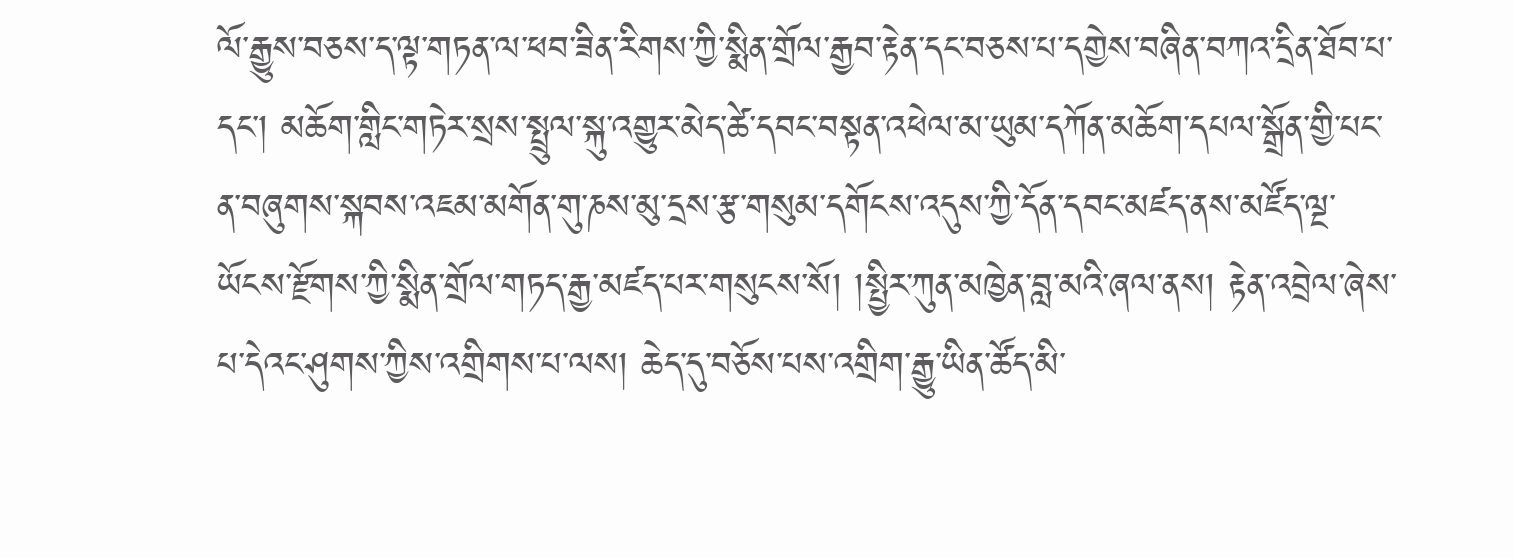ལོ་རྒྱུས་བཅས་ད་ལྟ་གཏན་ལ་ཕབ་ཟིན་རིགས་ཀྱི་སྨིན་གྲོལ་རྒྱབ་རྟེན་དང་བཅས་པ་དགྱེས་བཞིན་བཀའ་དྲིན་ཐོབ་པ་དང་། མཆོག་གླིང་གཏེར་སྲས་སྤྲུལ་སྐུ་འགྱུར་མེད་ཚེ་དབང་བསྟན་འཕེལ་མ་ཡུམ་དཀོན་མཆོག་དཔལ་སྒྲོན་གྱི་པང་ན་བཞུགས་སྐབས་འཇམ་མགོན་གུ་ཎས་མུ་དྲས་རྩ་གསུམ་དགོངས་འདུས་ཀྱི་དོན་དབང་མཛད་ནས་མཛོད་ལྔ་ཡོངས་རྫོགས་ཀྱི་སྨིན་གྲོལ་གཏད་རྒྱ་མཛད་པར་གསུངས་སོ། །སྤྱིར་ཀུན་མཁྱེན་བླ་མའི་ཞལ་ནས། རྟེན་འབྲེལ་ཞེས་པ་དེའང་ཤུགས་ཀྱིས་འགྲིགས་པ་ལས། ཆེད་དུ་བཅོས་པས་འགྲིག་རྒྱུ་ཡིན་ཚོད་མི་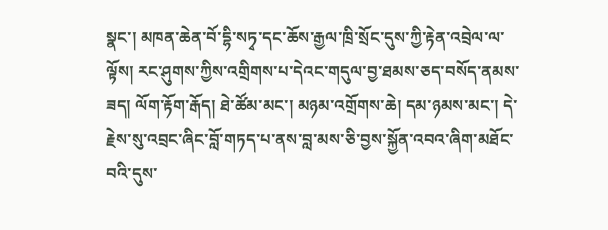སྣང་། མཁན་ཆེན་བོ་དྷི་སཏྭ་དང་ཆོས་རྒྱལ་ཁྲི་སྲོང་དུས་ཀྱི་རྟེན་འབྲེལ་ལ་ལྟོས། རང་ཤུགས་ཀྱིས་འགྲིགས་པ་དེའང་གདུལ་བྱ་ཐམས་ཅད་བསོད་ནམས་ཟད། ལོག་རྟོག་རྒོད། ཐེ་ཚོམ་མང་། མཉམ་འགྲོགས་ཆེ། དམ་ཉམས་མང་། དེ་རྗེས་སུ་འབྲང་ཞིང་བློ་གཏད་པ་ནས་བླ་མས་ཅི་བྱས་སྐྱོན་འབའ་ཞིག་མཐོང་བའི་དུས་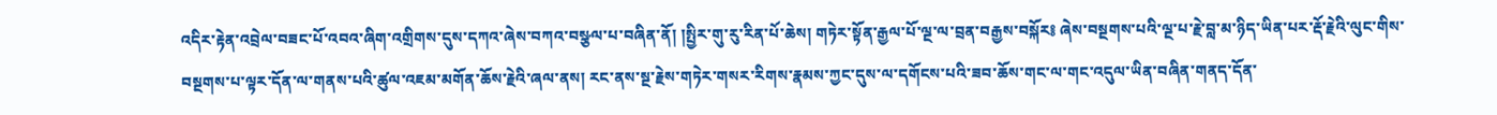འདིར་རྟེན་འབྲེལ་བཟང་པོ་འབའ་ཞིག་འགྲིགས་དུས་དཀའ་ཞེས་བཀའ་བསྩལ་པ་བཞིན་ནོ། །སྤྱིར་གུ་རུ་རིན་པོ་ཆེས། གཏེར་སྟོན་རྒྱལ་པོ་ལྔ་ལ་བྲན་བརྒྱས་བསྐོར༔ ཞེས་བསྔགས་པའི་ལྔ་པ་རྗེ་བླ་མ་ཉིད་ཡིན་པར་རྡོ་རྗེའི་ལུང་གིས་བསྔགས་པ་ལྟར་དོན་ལ་གནས་པའི་ཚུལ་འཇམ་མགོན་ཆོས་རྗེའི་ཞལ་ནས། རང་ནས་སྔ་རྗེས་གཏེར་གསར་རིགས་རྣམས་ཀྱང་དུས་ལ་དགོངས་པའི་ཟབ་ཆོས་གང་ལ་གང་འདུལ་ཡིན་བཞིན་གནད་དོན་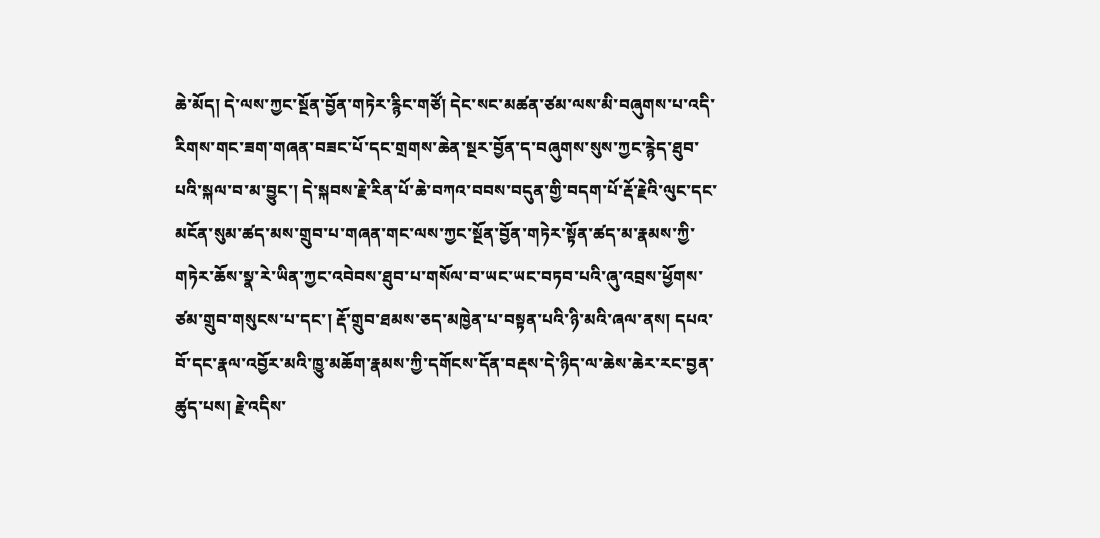ཆེ་མོད། དེ་ལས་ཀྱང་སྔོན་བྱོན་གཏེར་རྙིང་གཙོ། དེང་སང་མཚན་ཙམ་ལས་མི་བཞུགས་པ་འདི་རིགས་གང་ཟག་གཞན་བཟང་པོ་དང་གྲགས་ཆེན་སྔར་བྱོན་ད་བཞུགས་སུས་ཀྱང་རྙེད་ཐུབ་པའི་སྐལ་བ་མ་བྱུང་། དེ་སྐབས་རྗེ་རིན་པོ་ཆེ་བཀའ་བབས་བདུན་གྱི་བདག་པོ་རྡོ་རྗེའི་ལུང་དང་མངོན་སུམ་ཚད་མས་གྲུབ་པ་གཞན་གང་ལས་ཀྱང་སྔོན་བྱོན་གཏེར་སྟོན་ཚད་མ་རྣམས་ཀྱི་གཏེར་ཆོས་སྣ་རེ་ཡིན་ཀྱང་འབེབས་ཐུབ་པ་གསོལ་བ་ཡང་ཡང་བཏབ་པའི་ཞུ་འབྲས་ཕྱོགས་ཙམ་གྲུབ་གསུངས་པ་དང་། རྡོ་གྲུབ་ཐམས་ཅད་མཁྱེན་པ་བསྟན་པའི་ཉི་མའི་ཞལ་ནས། དཔའ་བོ་དང་རྣལ་འབྱོར་མའི་ཁྱུ་མཆོག་རྣམས་ཀྱི་དགོངས་དོན་བརྡས་དེ་ཉིད་ལ་ཆེས་ཆེར་རང་བྱན་ཚུད་པས། རྗེ་འདིས་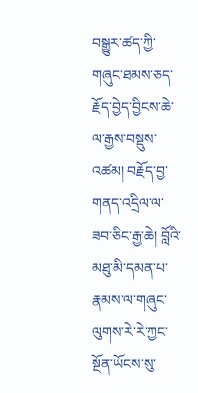བསྒྱུར་ཚད་ཀྱི་གཞུང་ཐམས་ཅད་རྗོད་བྱེད་བྱིངས་ཆེ་ལ་རྒྱས་བསྡུས་འཚམ། བརྗོད་བྱ་གནད་འདྲིལ་ལ་ཟབ་ཅིང་རྒྱ་ཆེ། བློའི་མཐུ་མི་དམན་པ་རྣམས་ལ་གཞུང་ལུགས་རེ་རེ་ཀྱང་སྔོན་ཡོངས་སུ་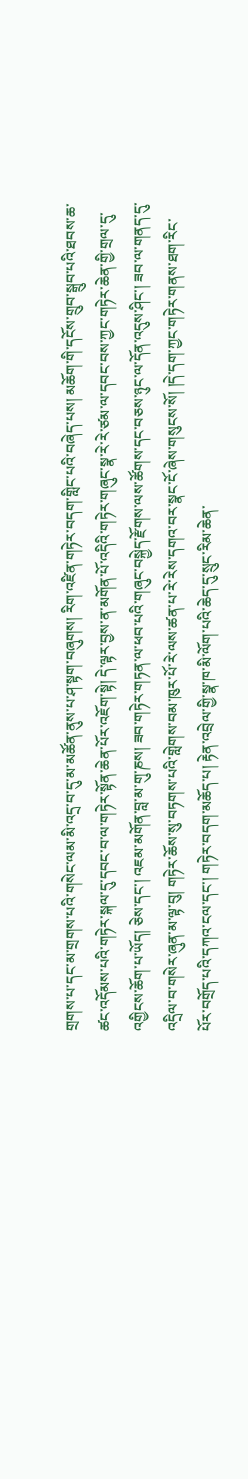གྲགས་པ་དང་མ་གྲགས་པའི་གསེང་ལམ་མི་འདྲ་བ་དུ་མ་མཚོན་ནུས་པ་ཤ་སྟག་བཞུགས། རིག་འཛིན་གཏེར་བདག་གླིང་པའི་བཞེད་པས། མཆོག་གི་དངོས་གྲུབ་སྒྲུབ་པའི་ཐབས་ཆ་ཚང་འདོམས་པའི་གཏེར་སྐལ་དུ་དབང་བ་ལ་གཏེར་སྟོན་ཆེན་པོར་འཇོག་སྟེ། དེ་ལྟར་བྱས་ན་མགོན་པོ་འདིའི་གཏེར་གཞུང་སྣ་རེ་རེ་ཙམ་ལ་དབང་བས་ཀྱང་གཏེར་ཆེན་གྱི་གྲལ་དུ་འགྱིངས་ཆོག་པ་ཡོད། ཅེས་དང་། འཇམ་མགོན་བླ་མ་གུ་ཎས། ཟབ་གཏེར་གཏན་ལ་ཕབ་པའི་གཞུང་བསྐྱེད་རྫོགས་ལས་ཚོགས་དང་བཅས་ཉུང་ལ་དོན་འདུས་ཤིང་། ཟབ་ལ་གནད་དུ་འདྲིལ་བ་གསེར་ཞུན་མ་ལྟ་བུ། གཏེར་ཆོས་སུ་བཏགས་པའི་གླེགས་བམ་ཁུར་པོ་རེ་ལས་ཚན་པ་རེ་རེས་དགའ་བར་སྣང་ངོ་ཞེས་གསུངས་སོ། །དེ་དག་ཀྱང་གཏེར་གནས་ཐག་རིང་པོར་བགྲོད་པའི་དཀའ་ངལ་དང་། གཏེར་བདག་མཆོད་པ། རྟེན་འབྲེལ་གྱི་སྣ་ཁ་མི་ལོག་པའི་ཆེད་དུ་སྲུང་རིམ་ཆེན་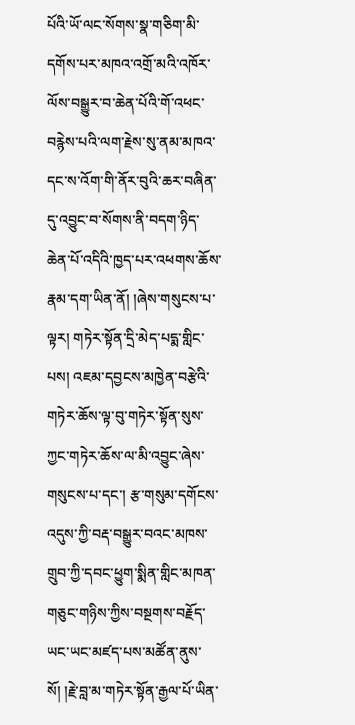པོའི་ཡོ་ལང་སོགས་སྣ་གཅིག་མི་དགོས་པར་མཁའ་འགྲོ་མའི་འཁོར་ལོས་བསྒྱུར་བ་ཆེན་པོའི་གོ་འཕང་བརྙེས་པའི་ལག་རྗེས་སུ་ནམ་མཁའ་དང་ས་འོག་གི་ནོར་བུའི་ཆར་བཞིན་དུ་འབྱུང་བ་སོགས་ནི་བདག་ཉིད་ཆེན་པོ་འདིའི་ཁྱད་པར་འཕགས་ཆོས་རྣམ་དག་ཡིན་ནོ། །ཞེས་གསུངས་པ་ལྟར། གཏེར་སྟོན་དྲི་མེད་པདྨ་གླིང་པས། འཇམ་དབྱངས་མཁྱེན་བརྩེའི་གཏེར་ཆོས་ལྟ་བུ་གཏེར་སྟོན་སུས་ཀྱང་གཏེར་ཆོས་ལ་མི་འབྱུང་ཞེས་གསུངས་པ་དང་། རྩ་གསུམ་དགོངས་འདུས་ཀྱི་བརྡ་བསྒྱུར་བའང་མཁས་གྲུབ་ཀྱི་དབང་ཕྱུག་སྨིན་གླིང་མཁན་གཅུང་གཉིས་ཀྱིས་བསྔགས་བརྗོད་ཡང་ཡང་མཛད་པས་མཚོན་ནུས་སོ། །རྗེ་བླ་མ་གཏེར་སྟོན་རྒྱལ་པོ་ཡིན་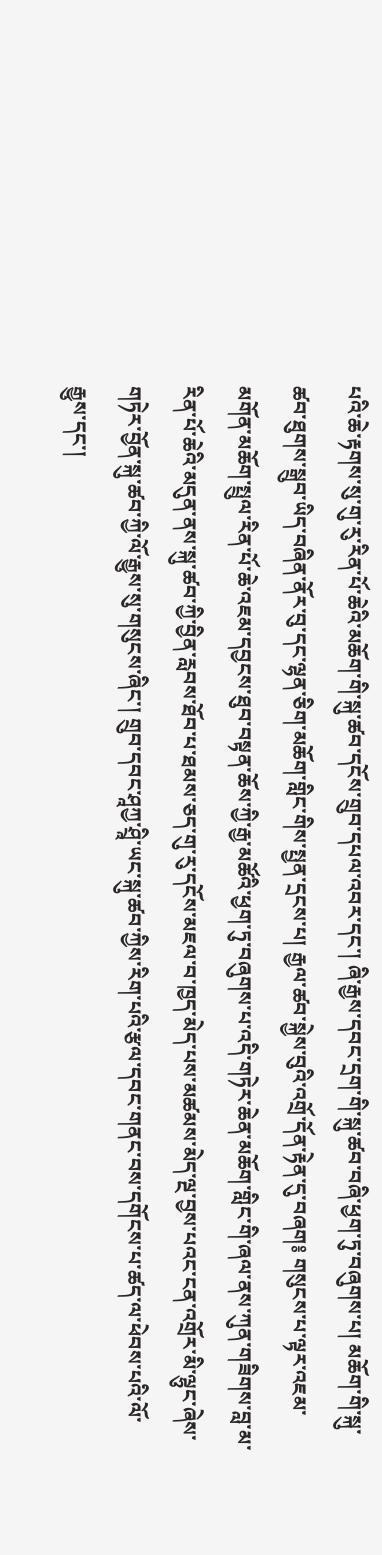པའི་ཆེ་རྟགས་སུ་གུ་རུ་རིན་པོ་ཆེའི་མཆོག་གི་སྐུ་ཚབ་དངོས་གྲུབ་དཔལ་འབར་དང་། ཞི་རྒྱས་དབང་དྲག་གི་སྐུ་ཚབ་བཞི་ཕྱག་ཏུ་བཞུགས་པ། མཆོག་གི་སྐུ་ཚབ་ཐུགས་སྒྲུབ་ཡིད་བཞིན་ནོར་བུ་དང་ལྷན་ཅིག་མཆོག་གླིང་གིས་སྤྱན་དྲངས་པ། རྒྱལ་ཚབ་སྐྱེས་བུའི་འགྲོ་དོན་རྟེན་དུ་བཞག༔ གསུངས་པ་ལྟར་འཇམ་མགོན་མཆོག་སྤྲུལ་རིན་པོ་ཆེ་འཇམ་དབྱངས་ཐུབ་བསྟན་ཆོས་ཀྱི་རྒྱ་མཚོའི་ཕྱག་ཏུ་བཞུགས་པ་འདི་གཏེར་ཆེན་མཆོག་གླིང་གི་ཞལ་ནས་ཀུན་གཟིགས་བླ་མ་རིན་པོ་ཆེའི་མདུན་ནས་སྐུ་ཚབ་ཀྱི་བྱིན་རླབས་ཐོབ་པ་ཐམས་ཅད་གུ་རུ་དངོས་མཇལ་བ་ཁྱད་མེད་པས་མཚམས་མེད་ལྔ་བྱས་པའང་ངན་འགྲོར་མི་ལྷུང་ཞེས་གཏེར་བྱོན་སྐུ་ཚབ་ཀྱི་ལོ་རྒྱུས་སུ་གསུངས་ཞིང་། གྲུབ་དབང་ཤཱཀྱ་ཤྲཱི་ཡང་སྐུ་ཚབ་ཀྱིས་རིག་པའི་རྩལ་དབང་གནང་བས་དགོངས་པ་ཚད་ལ་ཕེབས་པའི་ལོ་རྒྱུས་དང་།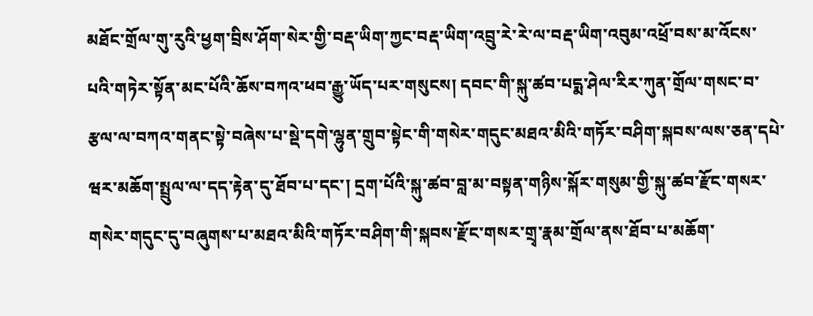མཐོང་གྲོལ་གུ་རུའི་ཕྱག་བྲིས་ཤོག་སེར་གྱི་བརྡ་ཡིག་ཀྱང་བརྡ་ཡིག་འབྲུ་རེ་རེ་ལ་བརྡ་ཡིག་འབུམ་འཕྲོ་བས་མ་འོངས་པའི་གཏེར་སྟོན་མང་པོའི་ཆོས་བཀའ་ཕབ་རྒྱུ་ཡོད་པར་གསུངས། དབང་གི་སྐུ་ཚབ་པདྨ་ཤེལ་རིར་ཀུན་གྲོལ་གསང་བ་རྩལ་ལ་བཀའ་གནང་སྟེ་བཞེས་པ་སྡེ་དགེ་ལྷུན་གྲུབ་སྟེང་གི་གསེར་གདུང་མཐའ་མིའི་གཏོར་བཤིག་སྐབས་ལས་ཅན་དཔེ་ཝར་མཆོག་སྤྲུལ་ལ་དད་རྟེན་དུ་ཐོབ་པ་དང་། དྲག་པོའི་སྐུ་ཚབ་བླ་མ་བསྟན་གཉིས་སྐོར་གསུམ་གྱི་སྐུ་ཚབ་རྫོང་གསར་གསེར་གདུང་དུ་བཞུགས་པ་མཐའ་མིའི་གཏོར་བཤིག་གི་སྐབས་རྫོང་གསར་གྲྭ་རྣམ་གྲོལ་ནས་ཐོབ་པ་མཆོག་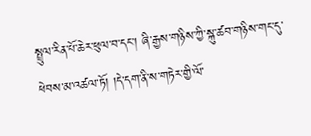སྤྲུལ་རིན་པོ་ཆེར་ཕུལ་བ་དང་། ཞི་རྒྱས་གཉིས་ཀྱི་སྐུ་ཚབ་གཉིས་གང་དུ་ཕེབས་མ་འཚལ་ཏོ། །དེ་དག་ནི་ས་གཏེར་གྱི་ལོ་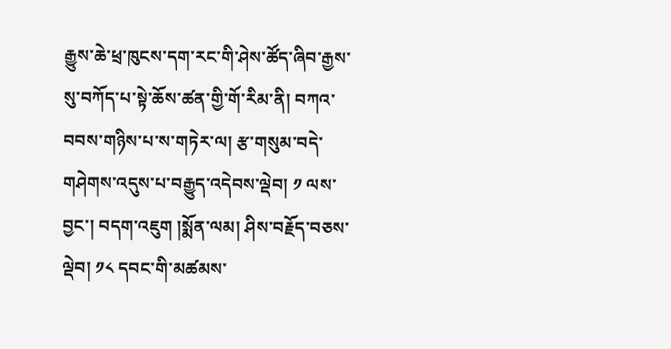རྒྱུས་ཆེ་ཕྲ་ཁུངས་དག་རང་གི་ཤེས་ཚོད་ཞིབ་རྒྱས་སུ་བཀོད་པ་སྟེ་ཆོས་ཚན་གྱི་གོ་རིམ་ནི། བཀའ་བབས་གཉིས་པ་ས་གཏེར་ལ། རྩ་གསུམ་བདེ་གཤེགས་འདུས་པ་བརྒྱུད་འདེབས་ལྡེབ། ༡ ལས་བྱང་། བདག་འཇུག །སྨོན་ལམ། ཤིས་བརྗོད་བཅས་ལྡེབ། ༡༨ དབང་གི་མཚམས་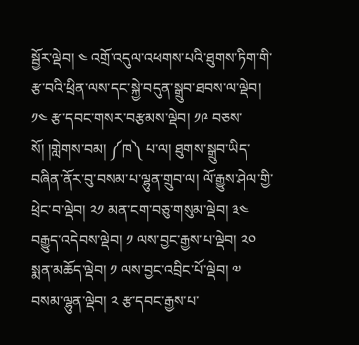སྦྱོར་ལྡེབ། ༤ འགྲོ་འདུལ་འཕགས་པའི་ཐུགས་ཏིག་གི་རྩ་བའི་ཕྲིན་ལས་དང་སྐྱེ་བདུན་སྒྲུབ་ཐབས་ལ་ལྡེབ། ༡༤ རྩ་དབང་གསར་བརྩམས་ལྡེབ། ༡༩ བཅས་སོ། །གླེགས་བམ། ༼ཁ༽ པ་ལ། ཐུགས་སྒྲུབ་ཡིད་བཞིན་ནོར་བུ་བསམ་པ་ལྷུན་གྲུབ་ལ། ལོ་རྒྱུས་ཤེལ་གྱི་ཕྲེང་བ་ལྡེབ། ༢༡ མན་ངག་བཅུ་གསུམ་ལྡེབ། ༣༤ བརྒྱུད་འདེབས་ལྡེབ། ༡ ལས་བྱང་རྒྱས་པ་ལྡེབ། ༢༠ སྨན་མཆོད་ལྡེབ། ༡ ལས་བྱང་འབྲིང་པོ་ལྡེབ། ༧ བསམ་ལྷུན་ལྡེབ། ༢ རྩ་དབང་རྒྱས་པ་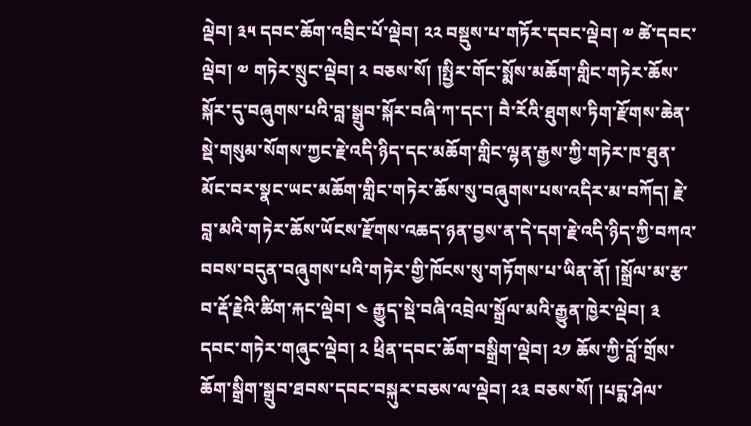ལྡེབ། ༣༥ དབང་ཆོག་འབྲིང་པོ་ལྡེབ། ༢༢ བསྡུས་པ་གཏོར་དབང་ལྡེབ། ༧ ཚེ་དབང་ལྡེབ། ༧ གཏེར་སྲུང་ལྡེབ། ༢ བཅས་སོ། །སྤྱིར་གོང་སྨོས་མཆོག་གླིང་གཏེར་ཆོས་སྐོར་དུ་བཞུགས་པའི་བླ་སྒྲུབ་སྐོར་བཞི་ཀ་དང་། བཻ་རོའི་ཐུགས་ཏིག་རྫོགས་ཆེན་སྡེ་གསུམ་སོགས་ཀྱང་རྗེ་འདི་ཉིད་དང་མཆོག་གླིང་ལྷན་རྒྱས་ཀྱི་གཏེར་ཁ་ཐུན་མོང་བར་སྣང་ཡང་མཆོག་གླིང་གཏེར་ཆོས་སུ་བཞུགས་པས་འདིར་མ་བཀོད། རྗེ་བླ་མའི་གཏེར་ཆོས་ཡོངས་རྫོགས་འཆད་ཉན་བྱས་ན་དེ་དག་རྗེ་འདི་ཉིད་ཀྱི་བཀའ་བབས་བདུན་བཞུགས་པའི་གཏེར་གྱི་ཁོངས་སུ་གཏོགས་པ་ཡིན་ནོ། །སྒྲོལ་མ་རྩ་བ་རྡོ་རྗེའི་ཚིག་རྐང་ལྡེབ། ༤ རྒྱུད་སྡེ་བཞི་འབྲེལ་སྒྲོལ་མའི་རྒྱུན་ཁྱེར་ལྡེབ། ༣ དབང་གཏེར་གཞུང་ལྡེབ། ༢ ཕྲིན་དབང་ཆོག་བསྒྲིག་ལྡེབ། ༢༡ ཆོས་ཀྱི་བློ་གྲོས་ཆོག་སྒྲིག་སྒྲུབ་ཐབས་དབང་བསྐུར་བཅས་ལ་ལྡེབ། ༢༣ བཅས་སོ། །པདྨ་ཤེལ་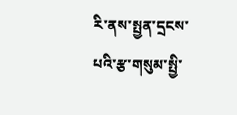རི་ནས་སྤྱན་དྲངས་པའི་རྩ་གསུམ་སྤྱི་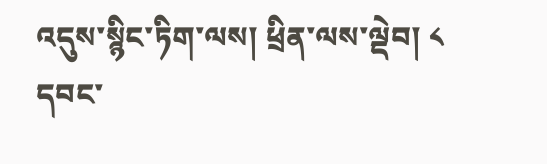འདུས་སྙིང་ཏིག་ལས། ཕྲིན་ལས་ལྡེབ། ༨ དབང་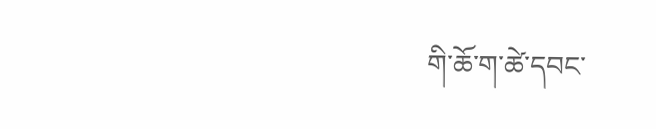གི་ཆོ་ག་ཚེ་དབང་